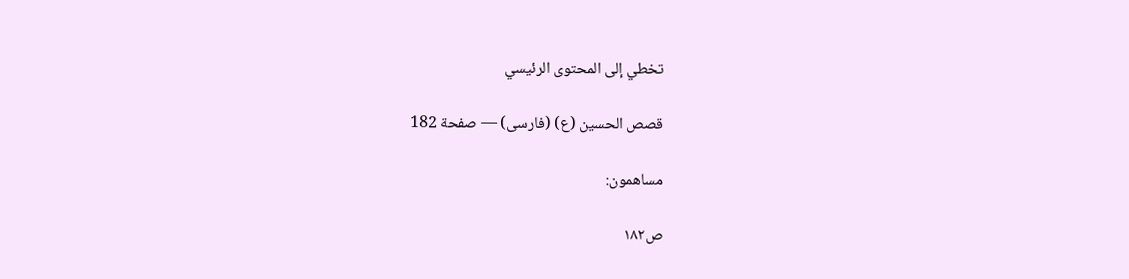تخطي إلى المحتوى الرئيسي

قصص الحسين (ع) (فارسى) — صفحة 182

مساهمون:

ص١٨٢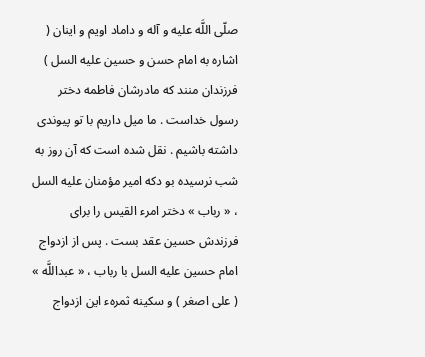صلّى اللَّه عليه و آله و داماد اويم و اينان ( اشاره به امام حسن و حسين عليه السل ) فرزندان منند كه مادرشان فاطمه دختر رسول خداست . ما ميل داريم با تو پيوندى داشته باشيم . نقل شده است كه آن روز به شب نرسيده بو دكه امير مؤمنان عليه السل ، « رباب » دختر امرء القيس را براى فرزندش حسين عقد بست . پس از ازدواج امام حسين عليه السل با رباب ، « عبداللَّه » ( على اصغر ) و سكينه ثمرهء اين ازدواج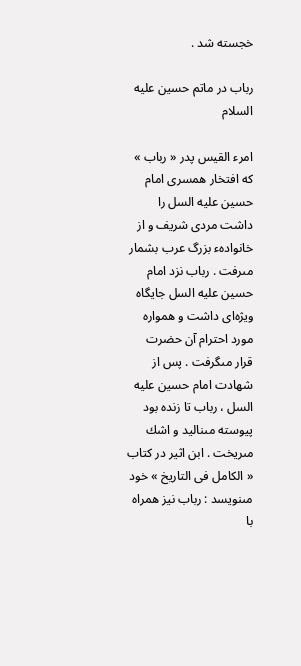خجسته شد .

رباب در ماتم حسين عليه السلام

امرء القيس پدر « رباب » كه افتخار همسرى امام حسين عليه السل را داشت مردى شريف و از خانوادهء بزرگ عرب بشمار مىرفت . رباب نزد امام حسين عليه السل جايگاه ويژه‌اى داشت و همواره مورد احترام آن حضرت قرار مىگرفت . پس از شهادت امام حسين عليه السل ، رباب تا زنده بود پيوسته مىناليد و اشك مىريخت . ابن اثير در كتاب « الكامل فى التاريخ » خود مىنويسد : رباب نيز همراه با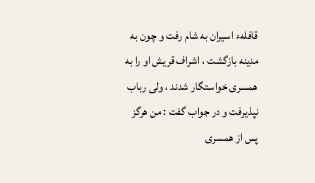قافلهء اسيران به شام رفت و چون به مدينه بازگشت ، اشراف قريش او را به همسرى خواستگار شدند ، ولى رباب نپذيرفت و در جواب گفت : من هرگز پس از همسرى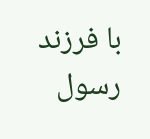با فرزند رسول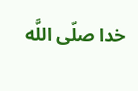خدا صلّى اللَّه